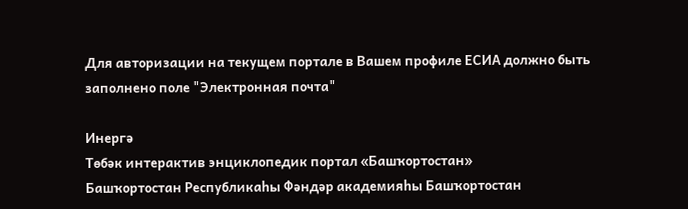Для авторизации на текущем портале в Вашем профиле ЕСИА должно быть заполнено поле "Электронная почта"

Инергə
Төбәк интерактив энциклопедик портал «Башҡортостан»
Башҡортостан Республикаһы Фәндәр академияһы Башҡортостан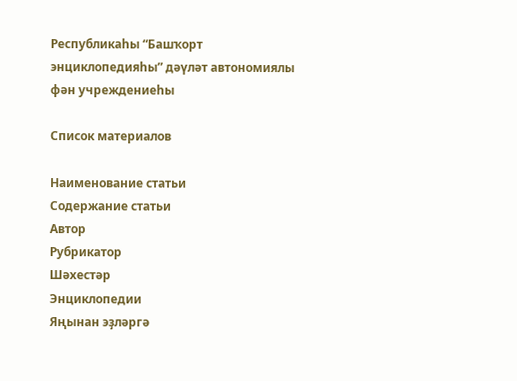Республикаһы “Башҡорт энциклопедияһы” дәүләт автономиялы фән учреждениеһы

Список материалов

Наименование статьи
Содержание статьи
Автор
Рубрикатор
Шәхестәр
Энциклопедии
Яңынан эҙләргә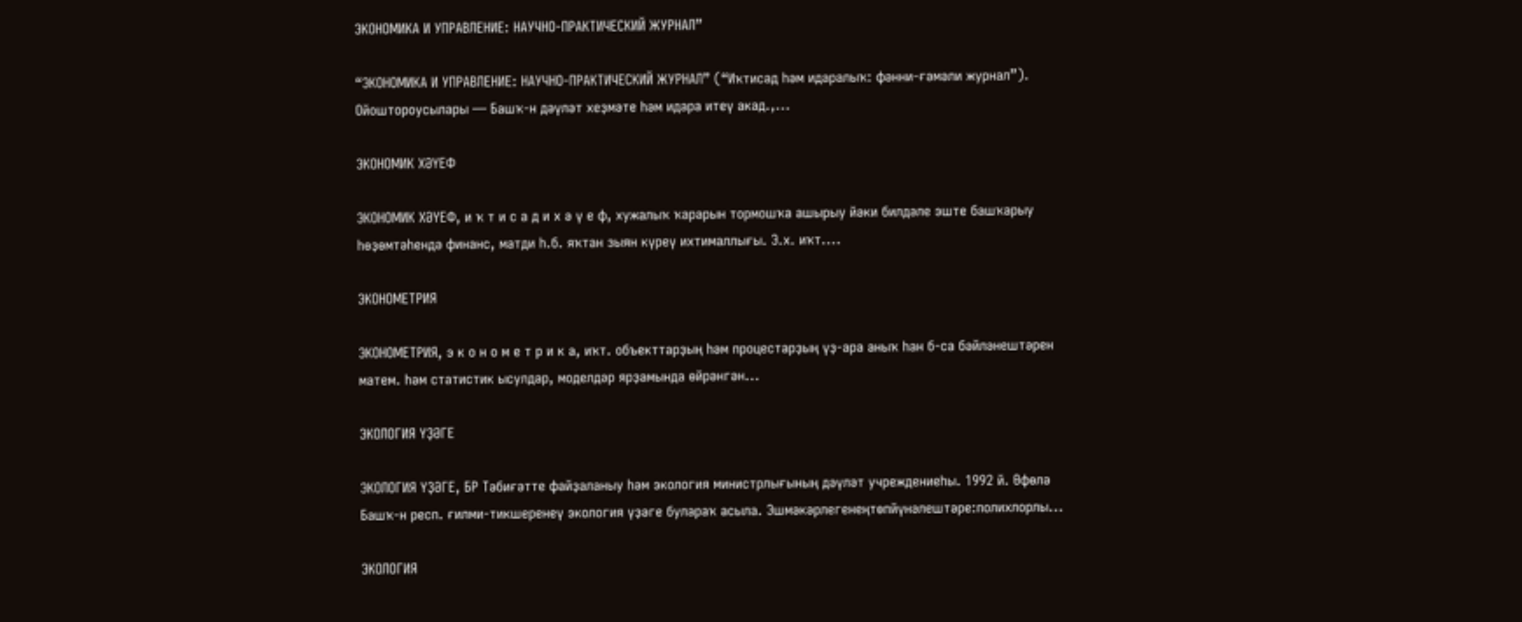ЭКОНОМИКА И УПРАВЛЕНИЕ: НАУЧНО‑ПРАКТИЧЕСКИЙ ЖУРНАЛ”

“ЭКОНОМИКА И УПРАВЛЕНИЕ: НАУЧНО‑ПРАКТИЧЕСКИЙ ЖУРНАЛ” (“Иҡтисад һәм идаралыҡ: фәнни‑ғәмәли журнал”). Ойоштороусылары — Башҡ‑н дәүләт хеҙмәте һәм идара итеү акад.,...

ЭКОНОМИК ХӘҮЕФ

ЭКОНОМИК ХӘҮЕФ, и ҡ т и с а д и х ә ү е ф, хужалыҡ ҡарарын тормошҡа ашырыу йәки билдәле эште башҡарыу һөҙөмтәһендә финанс, матди һ.б. яҡтан зыян күреү ихтималлығы. Э.х. иҡт....

ЭКОНОМЕТРИЯ

ЭКОНОМЕТРИЯ, э к о н о м е т р и к а, иҡт. объекттарҙың һәм процестарҙың үҙ‑ара аныҡ һан б‑са бәйләнештәрен матем. һәм статистик ысулдар, моделдәр ярҙамында өйрәнгән...

ЭКОЛОГИЯ ҮҘӘГЕ

ЭКОЛОГИЯ ҮҘӘГЕ, БР Тәбиғәтте файҙаланыу һәм экология министрлығының дәүләт учреждениеһы. 1992 й. Өфөлә Башҡ‑н респ. ғилми‑тикшеренеү экология үҙәге булараҡ асыла. Эшмәкәрлегенеңтөпйүнәлештәре:полихлорлы...

ЭКОЛОГИЯ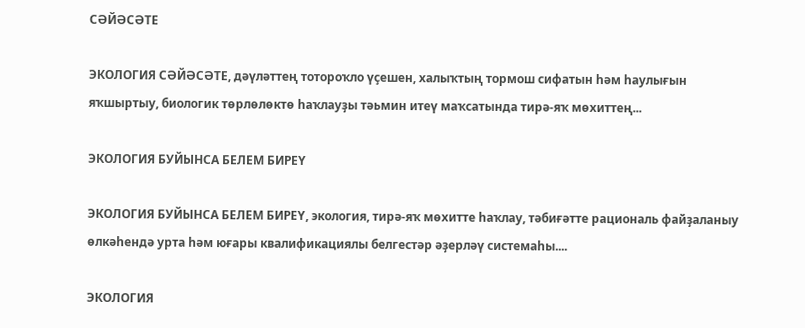СӘЙӘСӘТЕ

ЭКОЛОГИЯ СӘЙӘСӘТЕ, дәүләттең тотороҡло үҫешен, халыҡтың тормош сифатын һәм һаулығын яҡшыртыу, биологик төрлөлөктө һаҡлауҙы тәьмин итеү маҡсатында тирә‑яҡ мөхиттең...

ЭКОЛОГИЯ БУЙЫНСА БЕЛЕМ БИРЕҮ

ЭКОЛОГИЯ БУЙЫНСА БЕЛЕМ БИРЕҮ, экология, тирә‑яҡ мөхитте һаҡлау, тәбиғәтте рациональ файҙаланыу өлкәһендә урта һәм юғары квалификациялы белгестәр әҙерләү системаһы....

ЭКОЛОГИЯ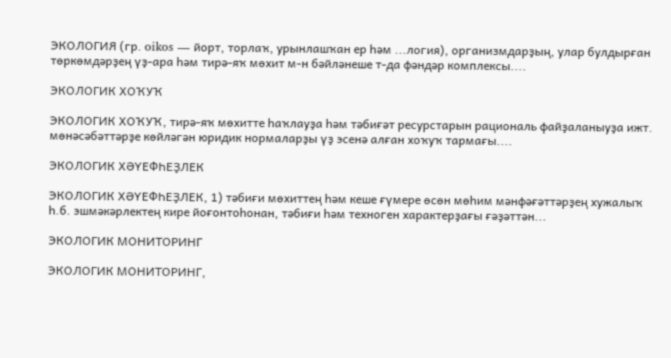ЭКОЛОГИЯ (гр. oikos — йорт, торлаҡ, урынлашҡан ер һәм ...логия), организмдарҙың, улар булдырған төркөмдәрҙең үҙ‑ара һәм тирә‑яҡ мөхит м‑н бәйләнеше т‑да фәндәр комплексы....

ЭКОЛОГИК ХОҠУҠ

ЭКОЛОГИК ХОҠУҠ, тирә‑яҡ мөхитте һаҡлауҙа һәм тәбиғәт ресурстарын рациональ файҙаланыуҙа ижт. мөнәсәбәттәрҙе көйләгән юридик нормаларҙы үҙ эсенә алған хоҡуҡ тармағы....

ЭКОЛОГИК ХӘҮЕФҺЕҘЛЕК

ЭКОЛОГИК ХӘҮЕФҺЕҘЛЕК, 1) тәбиғи мөхиттең һәм кеше ғүмере өсөн мөһим мәнфәғәттәрҙең хужалыҡ һ.б. эшмәкәрлектең кире йоғонтоһонан, тәбиғи һәм техноген характерҙағы ғәҙәттән...

ЭКОЛОГИК МОНИТОРИНГ

ЭКОЛОГИК МОНИТОРИНГ,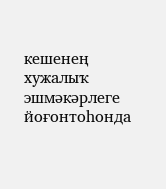кешенең хужалыҡ эшмәкәрлеге йоғонтоһонда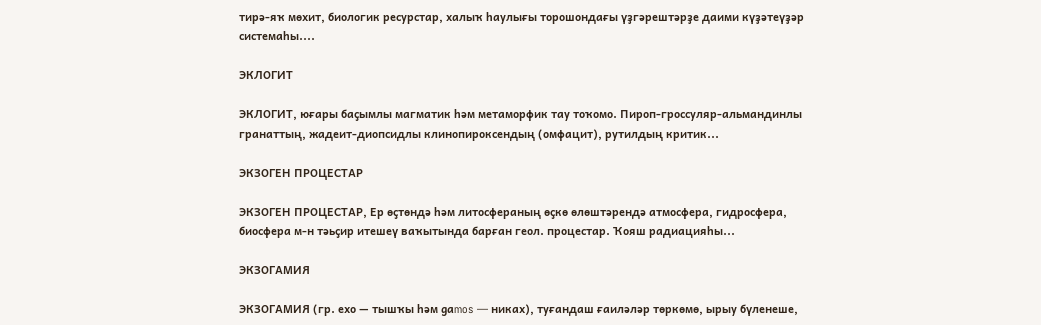тирә‑яҡ мөхит, биологик ресурстар, халыҡ һаулығы торошондағы үҙгәрештәрҙе даими күҙәтеүҙәр системаһы....

ЭКЛОГИТ

ЭКЛОГИТ, юғары баҫымлы магматик һәм метаморфик тау тоҡомо. Пироп‑гроссуляр‑альмандинлы гранаттың, жадеит‑диопсидлы клинопироксендың (омфацит), рутилдың критик...

ЭКЗОГЕН ПРОЦЕСТАР

ЭКЗОГЕН ПРОЦЕСТАР, Ер өҫтөндә һәм литосфераның өҫкө өлөштәрендә атмосфера, гидросфера, биосфера м‑н тәьҫир итешеү ваҡытында барған геол. процестар. Ҡояш радиацияһы...

ЭКЗОГАМИЯ

ЭКЗОГАМИЯ (гр. еxo — тышҡы һәм gаmos — никах), туғандаш ғаиләләр төркөмө, ырыу бүленеше,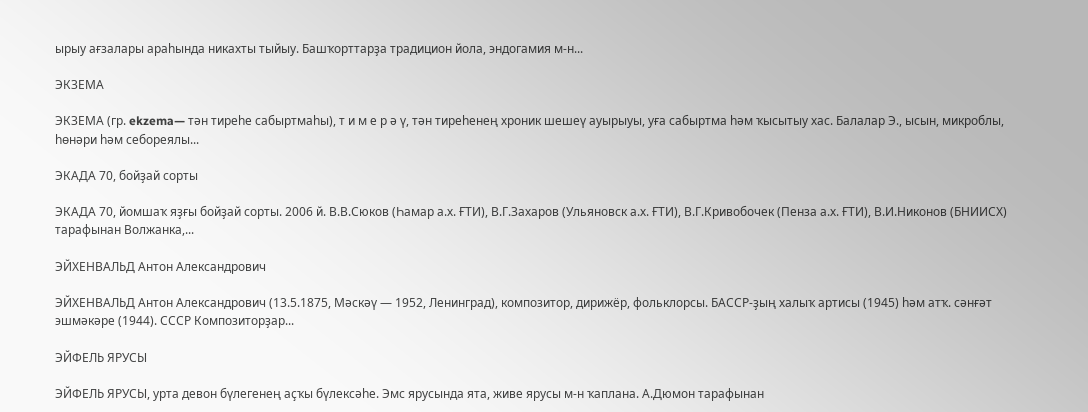ырыу ағзалары араһында никахты тыйыу. Башҡорттарҙа традицион йола, эндогамия м‑н...

ЭКЗЕМА

ЭКЗЕМА (гр. ekzema— тән тиреһе сабыртмаһы), т и м е р ә ү, тән тиреһенең хроник шешеү ауырыуы, уға сабыртма һәм ҡысытыу хас. Балалар Э., ысын, микроблы, һөнәри һәм себореялы...

ЭКАДА 70, бойҙай сорты

ЭКАДА 70, йомшаҡ яҙғы бойҙай сорты. 2006 й. В.В.Сюков (Һамар а.х. ҒТИ), В.Г.Захаров (Ульяновск а.х. ҒТИ), В.Г.Кривобочек (Пенза а.х. ҒТИ), В.И.Никонов (БНИИСХ) тарафынан Волжанка,...

ЭЙХЕНВАЛЬД Антон Александрович

ЭЙХЕНВАЛЬД Антон Александрович (13.5.1875, Мәскәү — 1952, Ленинград), композитор, дирижёр, фольклорсы. БАССР‑ҙың халыҡ артисы (1945) һәм атҡ. сәнғәт эшмәкәре (1944). СССР Композиторҙар...

ЭЙФЕЛЬ ЯРУСЫ

ЭЙФЕЛЬ ЯРУСЫ, урта девон бүлегенең аҫҡы бүлексәһе. Эмс ярусында ята, живе ярусы м‑н ҡаплана. А.Дюмон тарафынан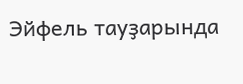Эйфель тауҙарында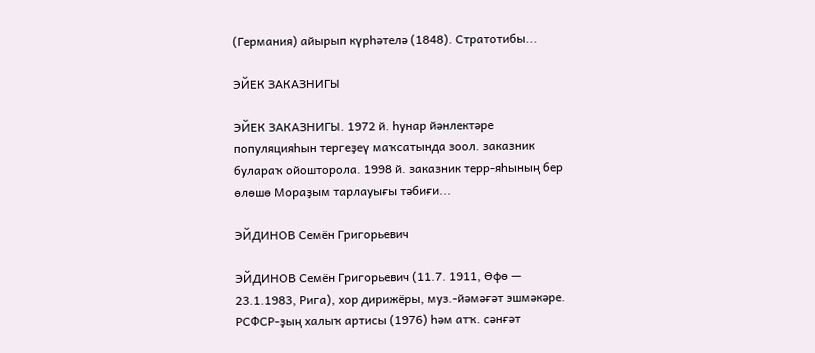(Германия) айырып күрһәтелә (1848). Стратотибы...

ЭЙЕК ЗАКАЗНИГЫ

ЭЙЕК ЗАКАЗНИГЫ. 1972 й. һунар йәнлектәре популяцияһын тергеҙеү маҡсатында зоол. заказник булараҡ ойошторола. 1998 й. заказник терр‑яһының бер өлөшө Мораҙым тарлауығы тәбиғи...

ЭЙДИНОВ Семён Григорьевич

ЭЙДИНОВ Семён Григорьевич (11.7. 1911, Өфө — 23.1.1983, Рига), хор дирижёры, муз.‑йәмәғәт эшмәкәре. РСФСР‑ҙың халыҡ артисы (1976) һәм атҡ. сәнғәт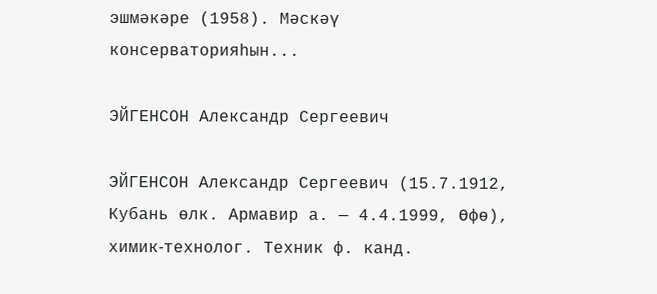эшмәкәре (1958). Мәскәү консерваторияһын...

ЭЙГЕНСОН Александр Сергеевич

ЭЙГЕНСОН Александр Сергеевич (15.7.1912, Кубань өлк. Армавир а. — 4.4.1999, Өфө), химик‑технолог. Техник ф. канд.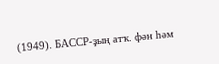(1949). БАССР‑ҙың атҡ. фән һәм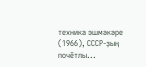техника эшмәкәре (1966), СССР‑ҙың почётлы...